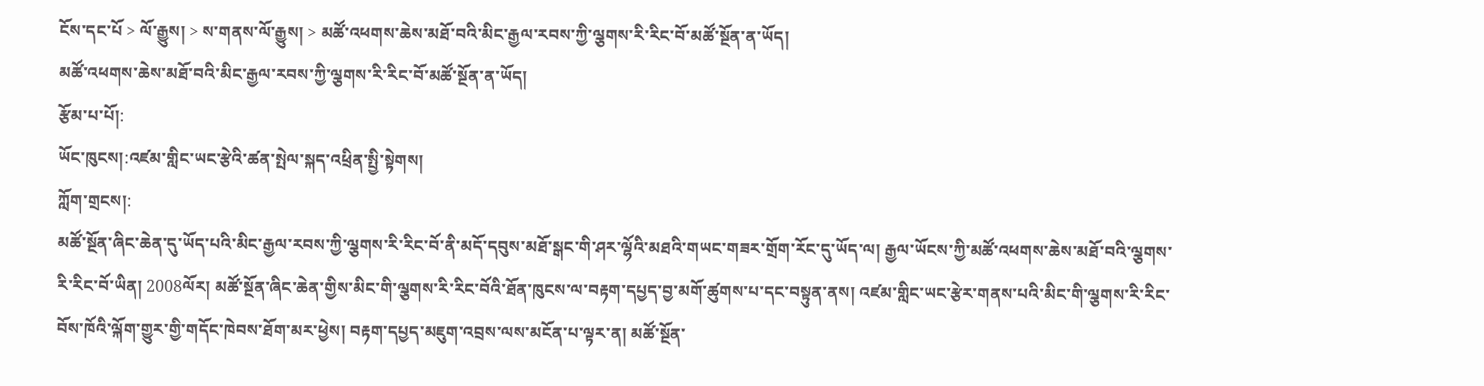ངོས་དང་པོ > ལོ་རྒྱུས། > ས་གནས་ལོ་རྒྱུས། > མཚོ་འཕགས་ཆེས་མཐོ་བའི་མིང་རྒྱལ་རབས་ཀྱི་ལྕགས་རི་རིང་བོ་མཚོ་སྔོན་ན་ཡོད།
མཚོ་འཕགས་ཆེས་མཐོ་བའི་མིང་རྒྱལ་རབས་ཀྱི་ལྕགས་རི་རིང་བོ་མཚོ་སྔོན་ན་ཡོད།
རྩོམ་པ་པོ།:
ཡོང་ཁུངས།:འཛམ་གླིང་ཡང་རྩེའི་ཚན་སྤེལ་སྐད་འཕྲིན་སྤྱི་སྟེགས།
ཀློག་གྲངས།:
མཚོ་སྔོན་ཞིང་ཆེན་དུ་ཡོད་པའི་མིང་རྒྱལ་རབས་ཀྱི་ལྕགས་རི་རིང་བོ་ནི་མདོ་དབུས་མཐོ་སྒང་གི་ཤར་ལྷོའི་མཐའི་གཡང་གཟར་གྲོག་རོང་དུ་ཡོད་ལ། རྒྱལ་ཡོངས་ཀྱི་མཚོ་འཕགས་ཆེས་མཐོ་བའི་ལྕགས་རི་རིང་བོ་ཡིན། 2008ལོར། མཚོ་སྔོན་ཞིང་ཆེན་གྱིས་མིང་གི་ལྕགས་རི་རིང་བོའི་ཐོན་ཁུངས་ལ་བརྟག་དཔྱད་བྱ་མགོ་ཚུགས་པ་དང་བསྟུན་ནས། འཛམ་གླིང་ཡང་རྩེར་གནས་པའི་མིང་གི་ལྕགས་རི་རིང་བོས་ཁོའི་ལྐོག་གྱུར་གྱི་གདོང་ཁེབས་ཐོག་མར་ཕྱེས། བརྟག་དཔྱད་མཇུག་འབྲས་ལས་མངོན་པ་ལྟར་ན། མཚོ་སྔོན་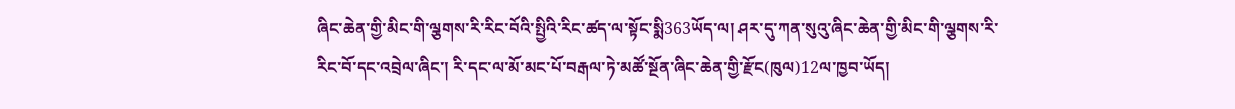ཞིང་ཆེན་གྱི་མིང་གི་ལྕགས་རི་རིང་བོའི་སྤྱིའི་རིང་ཚད་ལ་སྟོང་སྨི363ཡོད་ལ། ཤར་དུ་ཀན་སུའུ་ཞིང་ཆེན་གྱི་མིང་གི་ལྕགས་རི་རིང་བོ་དང་འབྲེལ་ཞིང་། རི་དང་ལ་མོ་མང་པོ་བརྒལ་ཏེ་མཚོ་སྔོན་ཞིང་ཆེན་གྱི་རྫོང(ཁུལ)12ལ་ཁྱབ་ཡོད།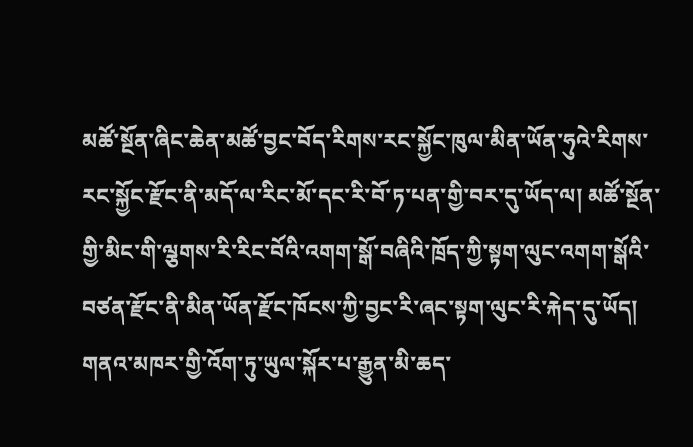མཚོ་སྔོན་ཞིང་ཆེན་མཚོ་བྱང་བོད་རིགས་རང་སྐྱོང་ཁུལ་མིན་ཡོན་ཧུའེ་རིགས་རང་སྐྱོང་རྫོང་ནི་མདོ་ལ་རིང་མོ་དང་རི་བོ་ཏ་པན་གྱི་བར་དུ་ཡོད་ལ། མཚོ་སྔོན་གྱི་མིང་གི་ལྕགས་རི་རིང་བོའི་འགག་སྒོ་བཞིའི་ཁྲོད་ཀྱི་སྟག་ལུང་འགག་སྒོའི་བཙན་རྫོང་ནི་མིན་ཡོན་རྫོང་ཁོངས་ཀྱི་བྱང་རི་ཞང་སྟག་ལུང་རི་རྐེད་དུ་ཡོད།
གནའ་མཁར་གྱི་འོག་ཏུ་ཡུལ་སྐོར་པ་རྒྱུན་མི་ཆད་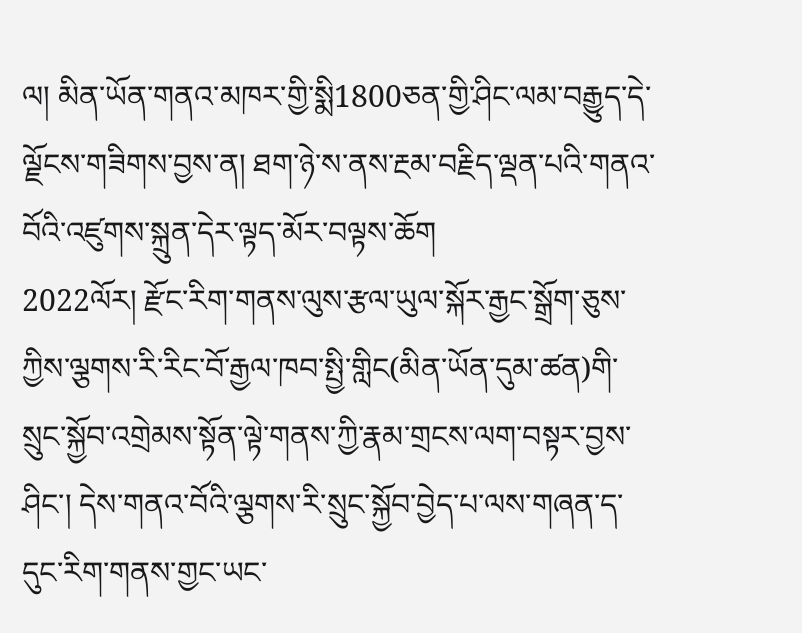ལ། མིན་ཡོན་གནའ་མཁར་གྱི་སྨི1800ཅན་གྱི་ཤིང་ལམ་བརྒྱུད་དེ་ལྗོངས་གཟིགས་བྱས་ན། ཐག་ཉེ་ས་ནས་རྔམ་བརྗིད་ལྡན་པའི་གནའ་བོའི་འཛུགས་སྐྲུན་དེར་ལྟད་མོར་བལྟས་ཆོག
2022ལོར། རྫོང་རིག་གནས་ལུས་རྩལ་ཡུལ་སྐོར་རྒྱང་སྒྲོག་ཅུས་ཀྱིས་ལྕགས་རི་རིང་བོ་རྒྱལ་ཁབ་སྤྱི་གླིང(མིན་ཡོན་དུམ་ཚན)གི་སྲུང་སྐྱོབ་འགྲེམས་སྟོན་ལྟེ་གནས་ཀྱི་རྣམ་གྲངས་ལག་བསྟར་བྱས་ཤིང་། དེས་གནའ་བོའི་ལྕགས་རི་སྲུང་སྐྱོབ་བྱེད་པ་ལས་གཞན་ད་དུང་རིག་གནས་གྱང་ཡང་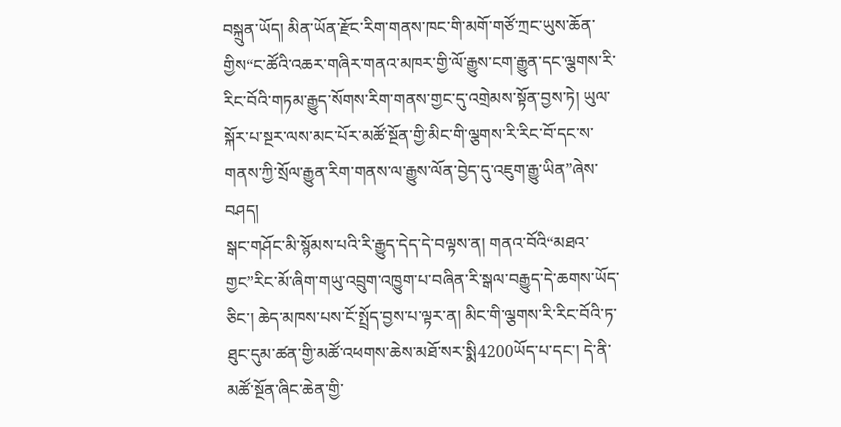བསྐྲུན་ཡོད། མིན་ཡོན་རྫོང་རིག་གནས་ཁང་གི་མགོ་གཙོ་ཀྲང་ཡུས་ཆོན་གྱིས“ང་ཚོའི་འཆར་གཞིར་གནའ་མཁར་གྱི་ལོ་རྒྱུས་ངག་རྒྱུན་དང་ལྕགས་རི་རིང་བོའི་གཏམ་རྒྱུད་སོགས་རིག་གནས་གྱང་དུ་འགྲེམས་སྟོན་བྱས་ཏེ། ཡུལ་སྐོར་པ་སྔར་ལས་མང་པོར་མཚོ་སྔོན་གྱི་མིང་གི་ལྕགས་རི་རིང་བོ་དང་ས་གནས་ཀྱི་སྲོལ་རྒྱུན་རིག་གནས་ལ་རྒྱུས་ལོན་བྱེད་དུ་འཇུག་རྒྱུ་ཡིན”ཞེས་བཤད།
སྒང་གཤོང་མི་སྙོམས་པའི་རི་རྒྱུད་དེད་དེ་བལྟས་ན། གནའ་བོའི“མཐའ་གྱང”རིང་མོ་ཞིག་གཡུ་འབྲུག་འཁྱུག་པ་བཞིན་རི་སྒལ་བརྒྱུད་དེ་ཆགས་ཡོད་ཅིང་། ཆེད་མཁས་པས་ངོ་སྤྲོད་བྱས་པ་ལྟར་ན། མིང་གི་ལྕགས་རི་རིང་བོའི་ཏ་ཐུང་དུམ་ཚན་གྱི་མཚོ་འཕགས་ཆེས་མཐོ་སར་སྨི4200ཡོད་པ་དང་། དེ་ནི་མཚོ་སྔོན་ཞིང་ཆེན་གྱི་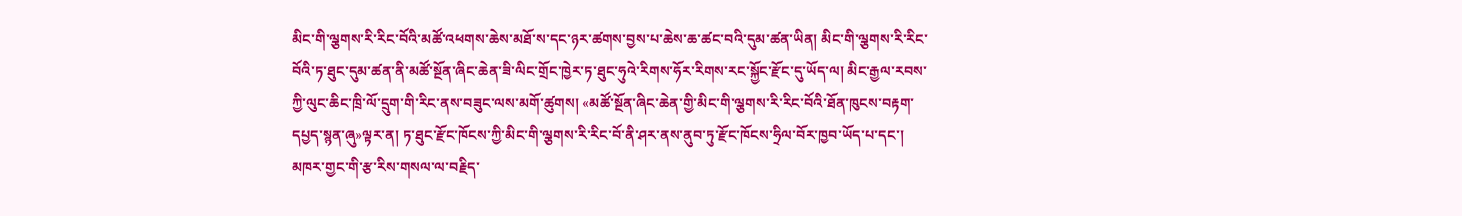མིང་གི་ལྕགས་རི་རིང་བོའི་མཚོ་འཕགས་ཆེས་མཐོ་ས་དང་ཉར་ཚགས་བྱས་པ་ཆེས་ཆ་ཚང་བའི་དུམ་ཚན་ཡིན། མིང་གི་ལྕགས་རི་རིང་བོའི་ཏ་ཐུང་དུམ་ཚན་ནི་མཚོ་སྔོན་ཞིང་ཆེན་ཟི་ལིང་གྲོང་ཁྱེར་ཏ་ཐུང་ཧུའེ་རིགས་ཧོར་རིགས་རང་སྐྱོང་རྫོང་དུ་ཡོད་ལ། མིང་རྒྱལ་རབས་ཀྱི་ལུང་ཆིང་ཁྲི་ལོ་དྲུག་གི་རིང་ནས་བཟུང་ལས་མགོ་ཚུགས། «མཚོ་སྔོན་ཞིང་ཆེན་གྱི་མིང་གི་ལྕགས་རི་རིང་བོའི་ཐོན་ཁུངས་བརྟག་དཔྱད་སྙན་ཞུ»ལྟར་ན། ཏ་ཐུང་རྫོང་ཁོངས་ཀྱི་མིང་གི་ལྕགས་རི་རིང་བོ་ནི་ཤར་ནས་ནུབ་ཏུ་རྫོང་ཁོངས་ཧྲིལ་བོར་ཁྱབ་ཡོད་པ་དང་། མཁར་གྱང་གི་རྩ་རིས་གསལ་ལ་བརྗིད་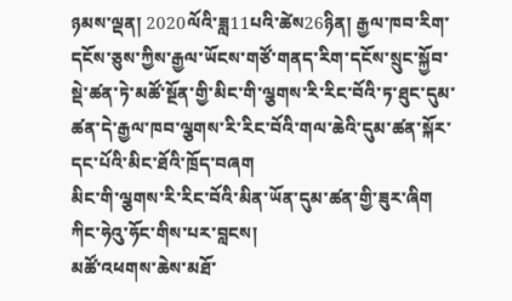ཉམས་ལྡན། 2020ལོའི་ཟླ11པའི་ཚེས26ཉིན། རྒྱལ་ཁབ་རིག་དངོས་ཅུས་ཀྱིས་རྒྱལ་ཡོངས་གཙོ་གནད་རིག་དངོས་སྲུང་སྐྱོབ་སྡེ་ཚན་ཏེ་མཚོ་སྔོན་གྱི་མིང་གི་ལྕགས་རི་རིང་བོའི་ཏ་ཐུང་དུམ་ཚན་དེ་རྒྱལ་ཁབ་ལྕགས་རི་རིང་བོའི་གལ་ཆེའི་དུམ་ཚན་སྐོར་དང་པོའི་མིང་ཐོའི་ཁྲོད་བཞག
མིང་གི་ལྕགས་རི་རིང་བོའི་མིན་ཡོན་དུམ་ཚན་གྱི་ཟུར་ཞིག ཀིང་ཧེའུ་ཧོང་གིས་པར་བླངས།
མཚོ་འཕགས་ཆེས་མཐོ་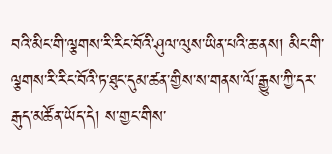བའི་མིང་གི་ལྕགས་རི་རིང་བོའི་ཤུལ་ལུས་ཡིན་པའི་ཆ་ནས། མིང་གི་ལྕགས་རི་རིང་བོའི་ཏ་ཐུང་དུམ་ཚན་གྱིས་ས་གནས་ལོ་རྒྱུས་ཀྱི་དར་རྒུད་མཚོན་ཡོད་དེ། ས་གྱང་གིས་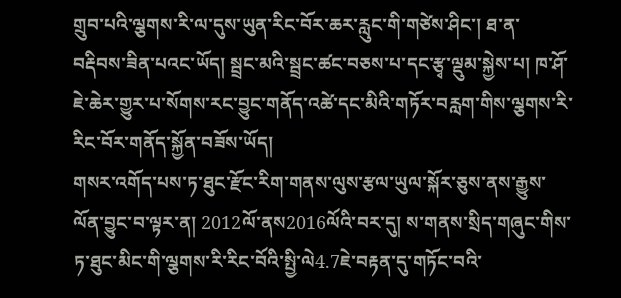གྲུབ་པའི་ལྕགས་རི་ལ་དུས་ཡུན་རིང་བོར་ཆར་རླུང་གི་གཙེས་ཤིང་། ཐ་ན་བརྡིབས་ཟིན་པའང་ཡོད། སྦྲང་མའི་སྦྲང་ཚང་བཅས་པ་དང་རྩྭ་ལྡུམ་སྐྱེས་པ། ཁ་ཤོ་ཇེ་ཆེར་གྱུར་པ་སོགས་རང་བྱུང་གནོད་འཚེ་དང་མིའི་གཏོར་བརླག་གིས་ལྕགས་རི་རིང་བོར་གནོད་སྐྱོན་བཟོས་ཡོད།
གསར་འགོད་པས་ཏ་ཐུང་རྫོང་རིག་གནས་ལུས་རྩལ་ཡུལ་སྐོར་ཅུས་ནས་རྒྱུས་ལོན་བྱུང་བ་ལྟར་ན། 2012ལོ་ནས2016ལོའི་བར་དུ། ས་གནས་སྲིད་གཞུང་གིས་ཏ་ཐུང་མིང་གི་ལྕགས་རི་རིང་བོའི་སྤྱི་ལེ4.7ཇེ་བརྟན་དུ་གཏོང་བའི་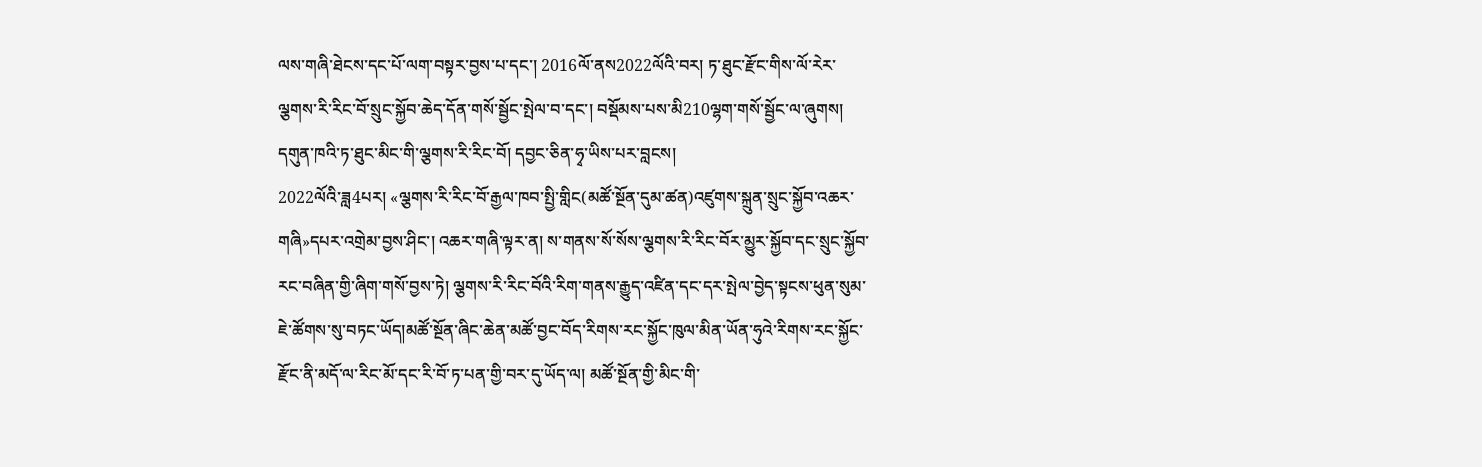ལས་གཞི་ཐེངས་དང་པོ་ལག་བསྟར་བྱས་པ་དང་། 2016ལོ་ནས2022ལོའི་བར། ཏ་ཐུང་རྫོང་གིས་ལོ་རེར་ལྕགས་རི་རིང་བོ་སྲུང་སྐྱོབ་ཆེད་དོན་གསོ་སྦྱོང་སྤེལ་བ་དང་། བསྡོམས་པས་མི210ལྷག་གསོ་སྦྱོང་ལ་ཞུགས།
དགུན་ཁའི་ཏ་ཐུང་མིང་གི་ལྕགས་རི་རིང་བོ། དབྱང་ཅིན་ཧྭ་ཡིས་པར་བླངས།
2022ལོའི་ཟླ4པར། «ལྕགས་རི་རིང་བོ་རྒྱལ་ཁབ་སྤྱི་གླིང(མཚོ་སྔོན་དུམ་ཚན)འཛུགས་སྐྲུན་སྲུང་སྐྱོབ་འཆར་གཞི»དཔར་འགྲེམ་བྱས་ཤིང་། འཆར་གཞི་ལྟར་ན། ས་གནས་སོ་སོས་ལྕགས་རི་རིང་བོར་མྱུར་སྐྱོབ་དང་སྲུང་སྐྱོབ་རང་བཞིན་གྱི་ཞིག་གསོ་བྱས་ཏེ། ལྕགས་རི་རིང་བོའི་རིག་གནས་རྒྱུད་འཛིན་དང་དར་སྤེལ་བྱེད་སྟངས་ཕུན་སུམ་ཇེ་ཚོགས་སུ་བཏང་ཡོད།མཚོ་སྔོན་ཞིང་ཆེན་མཚོ་བྱང་བོད་རིགས་རང་སྐྱོང་ཁུལ་མིན་ཡོན་ཧུའེ་རིགས་རང་སྐྱོང་རྫོང་ནི་མདོ་ལ་རིང་མོ་དང་རི་བོ་ཏ་པན་གྱི་བར་དུ་ཡོད་ལ། མཚོ་སྔོན་གྱི་མིང་གི་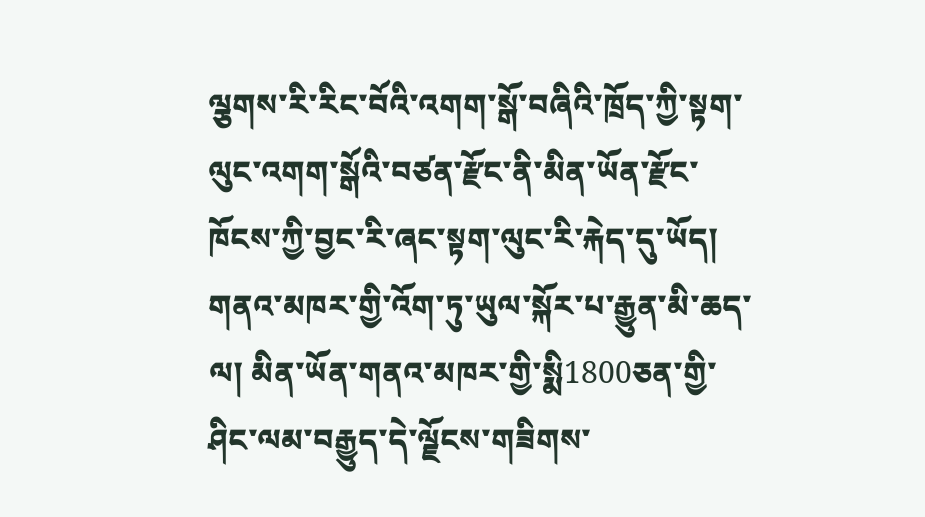ལྕགས་རི་རིང་བོའི་འགག་སྒོ་བཞིའི་ཁྲོད་ཀྱི་སྟག་ལུང་འགག་སྒོའི་བཙན་རྫོང་ནི་མིན་ཡོན་རྫོང་ཁོངས་ཀྱི་བྱང་རི་ཞང་སྟག་ལུང་རི་རྐེད་དུ་ཡོད།
གནའ་མཁར་གྱི་འོག་ཏུ་ཡུལ་སྐོར་པ་རྒྱུན་མི་ཆད་ལ། མིན་ཡོན་གནའ་མཁར་གྱི་སྨི1800ཅན་གྱི་ཤིང་ལམ་བརྒྱུད་དེ་ལྗོངས་གཟིགས་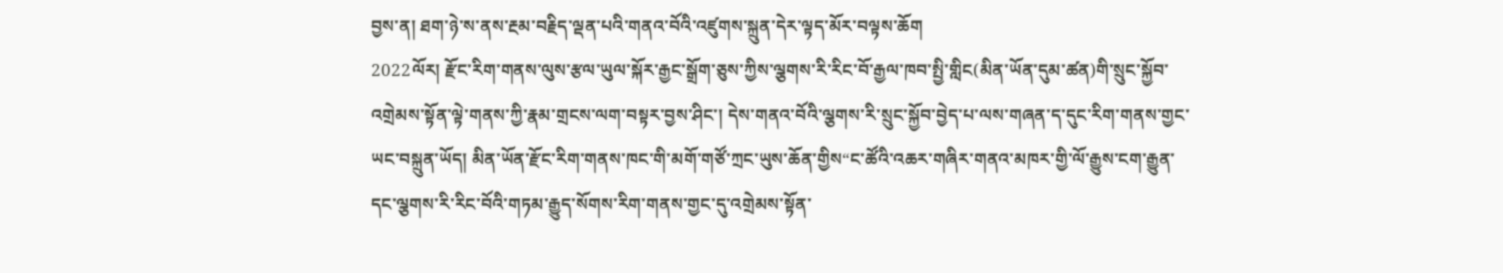བྱས་ན། ཐག་ཉེ་ས་ནས་རྔམ་བརྗིད་ལྡན་པའི་གནའ་བོའི་འཛུགས་སྐྲུན་དེར་ལྟད་མོར་བལྟས་ཆོག
2022ལོར། རྫོང་རིག་གནས་ལུས་རྩལ་ཡུལ་སྐོར་རྒྱང་སྒྲོག་ཅུས་ཀྱིས་ལྕགས་རི་རིང་བོ་རྒྱལ་ཁབ་སྤྱི་གླིང(མིན་ཡོན་དུམ་ཚན)གི་སྲུང་སྐྱོབ་འགྲེམས་སྟོན་ལྟེ་གནས་ཀྱི་རྣམ་གྲངས་ལག་བསྟར་བྱས་ཤིང་། དེས་གནའ་བོའི་ལྕགས་རི་སྲུང་སྐྱོབ་བྱེད་པ་ལས་གཞན་ད་དུང་རིག་གནས་གྱང་ཡང་བསྐྲུན་ཡོད། མིན་ཡོན་རྫོང་རིག་གནས་ཁང་གི་མགོ་གཙོ་ཀྲང་ཡུས་ཆོན་གྱིས“ང་ཚོའི་འཆར་གཞིར་གནའ་མཁར་གྱི་ལོ་རྒྱུས་ངག་རྒྱུན་དང་ལྕགས་རི་རིང་བོའི་གཏམ་རྒྱུད་སོགས་རིག་གནས་གྱང་དུ་འགྲེམས་སྟོན་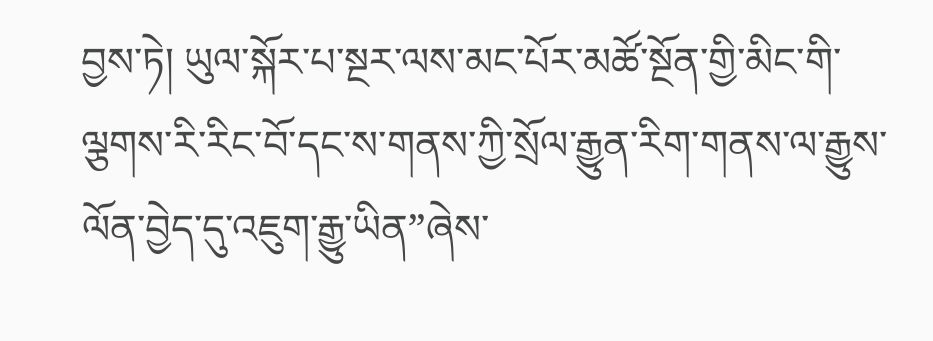བྱས་ཏེ། ཡུལ་སྐོར་པ་སྔར་ལས་མང་པོར་མཚོ་སྔོན་གྱི་མིང་གི་ལྕགས་རི་རིང་བོ་དང་ས་གནས་ཀྱི་སྲོལ་རྒྱུན་རིག་གནས་ལ་རྒྱུས་ལོན་བྱེད་དུ་འཇུག་རྒྱུ་ཡིན”ཞེས་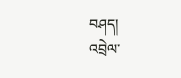བཤད།
འབྲེལ་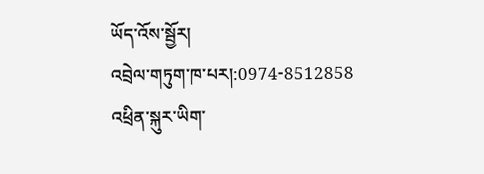ཡོད་འོས་སྦྱོར།
འབྲེལ་གཏུག་ཁ་པར།:0974-8512858
འཕྲིན་སྐུར་ཡིག་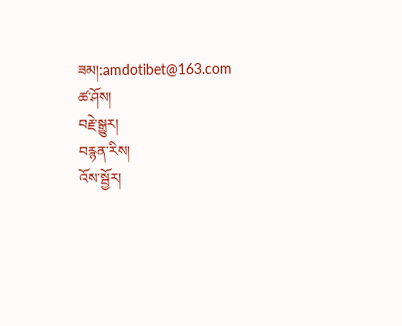ཟམ།:amdotibet@163.com
ཚ་ཤོས།
བརྗེ་སྒྱུར།
བརྙན་རིས།
འོས་སྦྱོར།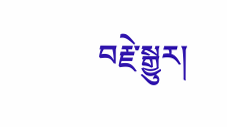བརྗེ་སྒྱུར།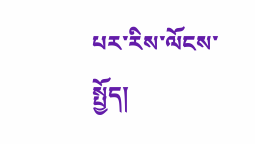པར་རིས་ལོངས་སྤྱོད།